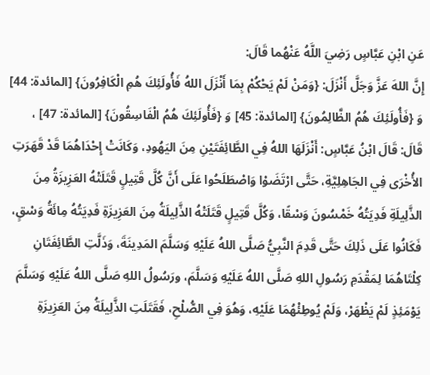عَنِ ابْنِ عَبَّاسٍ رَضِيَ اللَّهُ عَنْهُما قَالَ:
إِنَّ اللهَ عَزَّ وَجَلَّ أَنْزَلَ: {وَمَنْ لَمْ يَحْكُمْ بِمَا أَنْزَلَ اللهُ فَأُولَئِكَ هُمِ الْكَافِرُونَ} [المائدة: 44] وَ {فَأُولَئِكَ هُمُ الظَّالِمُونَ} [المائدة: 45] وَ {فَأُولَئِكَ هُمُ الْفَاسِقُونَ} [المائدة: 47] ، قَالَ: قَالَ ابْنُ عَبَّاسٍ: أَنْزَلَهَا اللهُ فِي الطَّائِفَتَيْنِ مِنَ اليَهُودِ، وَكَانَتْ إِحْدَاهُمَا قَدْ قَهَرَتِ الأُخْرَى فِي الجَاهِلِيَّةِ، حَتَّى ارْتَضَوْا وَاصْطَلَحُوا عَلَى أَنَّ كُلَّ قَتِيلٍ قَتَلَتْهُ العَزِيزَةُ مِنَ الذَّلِيلَةِ فَدِيَتُهُ خَمْسُونَ وَسْقًا، وَكُلَّ قَتِيلٍ قَتَلَتْهُ الذَّلِيلَةُ مِنَ العَزِيزَةِ فَدِيَتُهُ مِائَةُ وَسْقٍ، فَكَانُوا عَلَى ذَلِكَ حَتَّى قَدِمَ النَّبِيُّ صَلَّى اللهُ عَلَيْهِ وَسَلَّمَ المَدِينَةَ، وَذَلَّتِ الطَّائِفَتَانِ كِلْتَاهُمَا لِمَقْدَمِ رَسُولِ اللهِ صَلَّى اللهُ عَلَيْهِ وَسَلَّمَ، ورَسُولُ اللهِ صَلَّى اللهُ عَلَيْهِ وَسَلَّمَ يَوْمَئِذٍ لَمْ يَظْهَرْ، وَلَمْ يُوطِئْهُمَا عَلَيْهِ، وَهُوَ فِي الصُّلْحِ، فَقَتَلَتِ الذَّلِيلَةُ مِنَ العَزِيزَةِ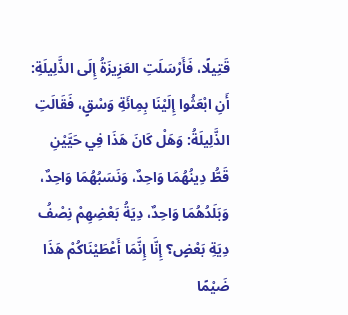قَتِيلًا، فَأَرْسَلَتِ العَزِيزَةُ إِلَى الذَّلِيلَةِ: أَنِ ابْعَثُوا إِلَيْنَا بِمِائَةِ وَسْقٍ، فَقَالَتِ الذَّلِيلَةُ: وَهَلْ كَانَ هَذَا فِي حَيَّيْنِ قَطُّ دِينُهُمَا وَاحِدٌ، وَنَسَبُهُمَا وَاحِدٌ، وَبَلَدُهُمَا وَاحِدٌ، دِيَةُ بَعْضِهِمْ نِصْفُ دِيَةِ بَعْضٍ؟ إِنَّا إِنَّمَا أَعْطَيْنَاكُمْ هَذَا ضَيْمًا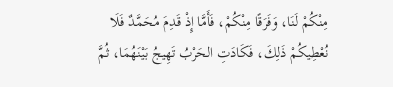مِنْكُمْ لَنَا، وَفَرَقًا مِنْكُمْ، فَأَمَّا إِذْ قَدِمَ مُحَمَّدٌ فَلَا نُعْطِيكُمْ ذَلِكَ، فَكَادَتِ الحَرْبُ تَهِيجُ بَيْنَهُمَا، ثُمَّ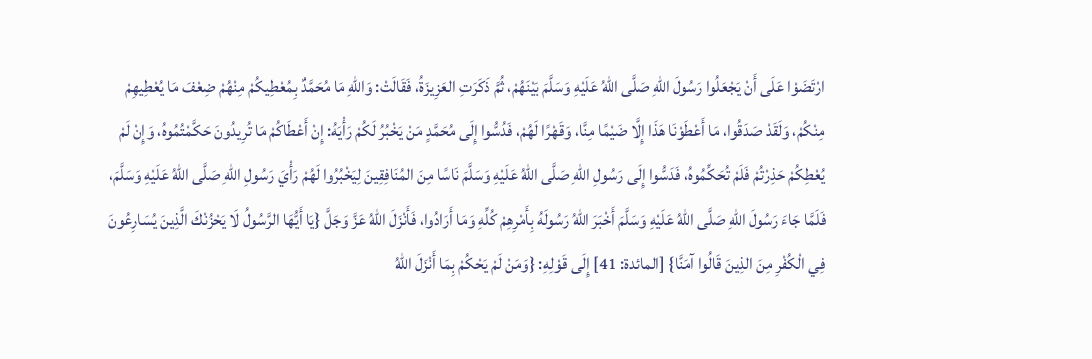ارْتَضَوْا عَلَى أَنْ يَجْعَلُوا رَسُولَ اللهِ صَلَّى اللهُ عَلَيْهِ وَسَلَّمَ بَيْنَهُمْ، ثُمَّ ذَكَرَتِ العَزِيزَةُ، فَقَالَتْ: وَاللهِ مَا مُحَمَّدٌ بِمُعْطِيكُمْ مِنْهُمْ ضِعْفَ مَا يُعْطِيهِمْ مِنْكُمْ، وَلَقَدْ صَدَقُوا، مَا أَعْطَوْنَا هَذَا إِلَّا ضَيْمًا مِنَّا، وَقَهْرًا لَهُمْ، فَدُسُّوا إِلَى مُحَمَّدٍ مَنْ يَخْبُرُ لَكُمْ رَأْيَهُ: إِنْ أَعْطَاكُمْ مَا تُرِيدُونَ حَكَّمْتُمُوهُ، وَإِنْ لَمْ يُعْطِكُمْ حَذِرْتُمْ فَلَمْ تُحَكِّمُوهُ، فَدَسُّوا إِلَى رَسُولِ اللهِ صَلَّى اللهُ عَلَيْهِ وَسَلَّمَ نَاسًا مِنَ المُنَافِقِينَ لِيَخْبُرُوا لَهُمْ رَأْيَ رَسُولِ اللهِ صَلَّى اللهُ عَلَيْهِ وَسَلَّمَ، فَلَمَّا جَاءَ رَسُولَ اللهِ صَلَّى اللهُ عَلَيْهِ وَسَلَّمَ أَخْبَرَ اللهُ رَسُولَهُ بِأَمْرِهِمْ كُلِّهِ وَمَا أَرَادُوا، فَأَنْزَلَ اللهُ عَزَّ وَجَلَّ {يَا أَيُّهَا الرَّسُولُ لَا يَحْزُنْكَ الَّذِينَ يُسَارِعُونَ فِي الْكُفْرِ مِنَ الذِينَ قَالُوا آمَنَّا} [المائدة: 41] إِلَى قَوْلِهِ: {وَمَنْ لَمْ يَحْكُمْ بِمَا أَنْزَلَ اللهُ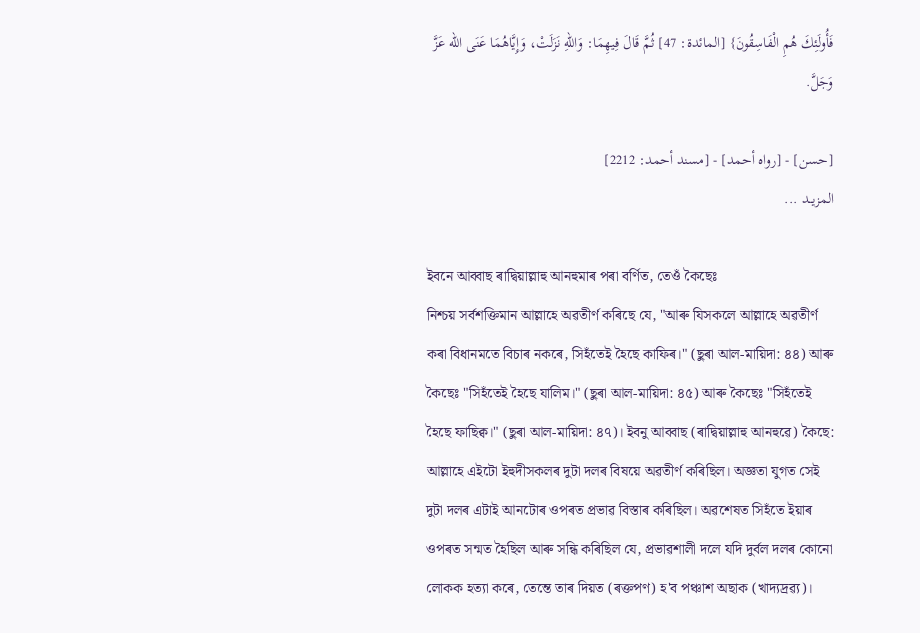فَأُولَئِكَ هُمِ الْفَاسِقُونَ} [المائدة: 47] ثُمَّ قَالَ فِيهِمَا: وَاللهِ نَزَلَتْ، وَإِيَّاهُمَا عَنَى الله عَزَّ وَجَلَّ.

[حسن] - [رواه أحمد] - [مسند أحمد: 2212]
المزيــد ...

ইবনে আব্বাছ ৰাদ্বিয়াল্লাহু আনহুমাৰ পৰা বৰ্ণিত, তেওঁ কৈছেঃ
নিশ্চয় সৰ্বশক্তিমান আল্লাহে অৱতীৰ্ণ কৰিছে যে, "আৰু যিসকলে আল্লাহে অৱতীৰ্ণ কৰা বিধানমতে বিচাৰ নকৰে, সিহঁতেই হৈছে কাফিৰ।" (ছুৰা আল-মায়িদা: ৪৪) আৰু কৈছেঃ "সিহঁতেই হৈছে যালিম।" (ছুৰা আল-মায়িদা: ৪৫) আৰু কৈছেঃ "সিহঁতেই হৈছে ফাছিক্ব।" (ছুৰা আল-মায়িদা: ৪৭)। ইবনু আব্বাছ (ৰাদ্বিয়াল্লাহু আনহুৱে) কৈছে: আল্লাহে এইটো ইহুদীসকলৰ দুটা দলৰ বিষয়ে অৱতীৰ্ণ কৰিছিল। অজ্ঞতা যুগত সেই দুটা দলৰ এটাই আনটোৰ ওপৰত প্ৰভাৱ বিস্তাৰ কৰিছিল। অৱশেষত সিহঁতে ইয়াৰ ওপৰত সন্মত হৈছিল আৰু সন্ধি কৰিছিল যে, প্ৰভাৱশালী দলে যদি দুৰ্বল দলৰ কোনো লোকক হত্যা কৰে, তেন্তে তাৰ দিয়ত (ৰক্তপণ) হ'ব পঞ্চাশ অছাক (খাদ্যদ্ৰৱ্য)।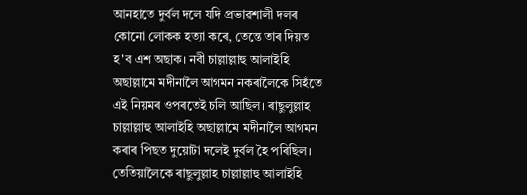আনহাতে দুৰ্বল দলে যদি প্ৰভাৱশালী দলৰ কোনো লোকক হত্যা কৰে, তেন্তে তাৰ দিয়ত হ'ব এশ অছাক। নবী চাল্লাল্লাহু আলাইহি অছাল্লামে মদীনালৈ আগমন নকৰালৈকে সিহঁতে এই নিয়মৰ ওপৰতেই চলি আছিল। ৰাছুলুল্লাহ চাল্লাল্লাহু আলাইহি অছাল্লামে মদীনালৈ আগমন কৰাৰ পিছত দুয়োটা দলেই দুৰ্বল হৈ পৰিছিল। তেতিয়ালৈকে ৰাছুলুল্লাহ চাল্লাল্লাহু আলাইহি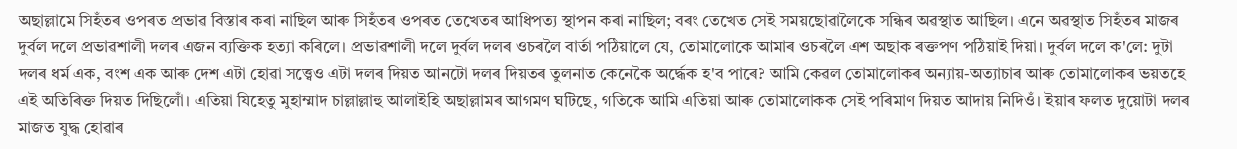অছাল্লামে সিহঁতৰ ওপৰত প্ৰভাৱ বিস্তাৰ কৰা নাছিল আৰু সিহঁতৰ ওপৰত তেখেতৰ আধিপত্য স্থাপন কৰা নাছিল; বৰং তেখেত সেই সময়ছোৱালৈকে সন্ধিৰ অৱস্থাত আছিল। এনে অৱস্থাত সিহঁতৰ মাজৰ দুৰ্বল দলে প্ৰভাৱশালী দলৰ এজন ব্যক্তিক হত্যা কৰিলে। প্ৰভাৱশালী দলে দুৰ্বল দলৰ ওচৰলৈ বাৰ্তা পঠিয়ালে যে, তোমালোকে আমাৰ ওচৰলৈ এশ অছাক ৰক্তপণ পঠিয়াই দিয়া। দুৰ্বল দলে ক'লে: দুটা দলৰ ধর্ম এক, বংশ এক আৰু দেশ এটা হোৱা সত্ত্বেও এটা দলৰ দিয়ত আনটো দলৰ দিয়তৰ তুলনাত কেনেকৈ অৰ্দ্ধেক হ'ব পাৰে? আমি কেৱল তোমালোকৰ অন্যায়-অত্যাচাৰ আৰু তোমালোকৰ ভয়তহে এই অতিৰিক্ত দিয়ত দিছিলোঁ। এতিয়া যিহেতু মুহাম্মাদ চাল্লাল্লাহু আলাইহি অছাল্লামৰ আগমণ ঘটিছে, গতিকে আমি এতিয়া আৰু তোমালোকক সেই পৰিমাণ দিয়ত আদায় নিদিওঁ। ইয়াৰ ফলত দুয়োটা দলৰ মাজত যুদ্ধ হোৱাৰ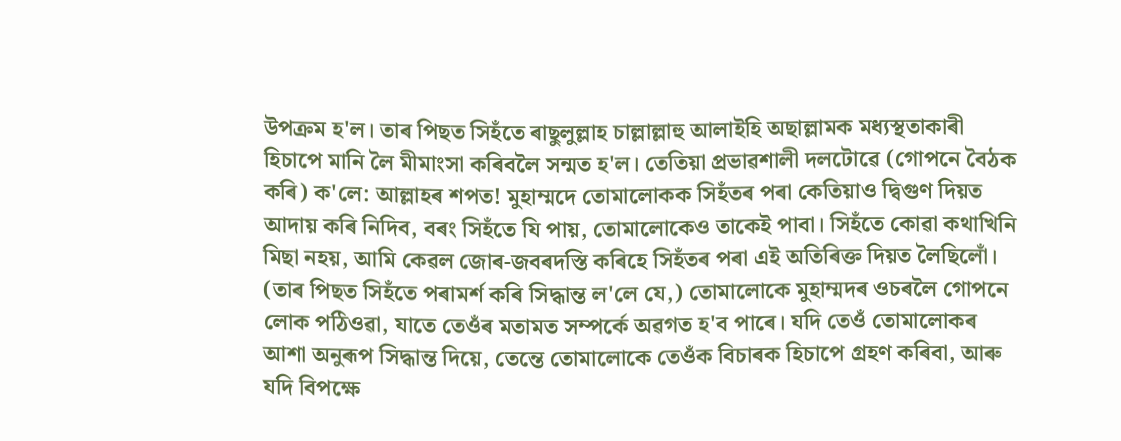উপক্ৰম হ'ল। তাৰ পিছত সিহঁতে ৰাছুলুল্লাহ চাল্লাল্লাহু আলাইহি অছাল্লামক মধ্যস্থতাকাৰী হিচাপে মানি লৈ মীমাংসা কৰিবলৈ সন্মত হ'ল। তেতিয়া প্ৰভাৱশালী দলটোৱে (গোপনে বৈঠক কৰি) ক'লে: আল্লাহৰ শপত! মুহাম্মদে তোমালোকক সিহঁতৰ পৰা কেতিয়াও দ্বিগুণ দিয়ত আদায় কৰি নিদিব, বৰং সিহঁতে যি পায়, তোমালোকেও তাকেই পাবা। সিহঁতে কোৱা কথাখিনি মিছা নহয়, আমি কেৱল জোৰ-জবৰদস্তি কৰিহে সিহঁতৰ পৰা এই অতিৰিক্ত দিয়ত লৈছিলোঁ। (তাৰ পিছত সিহঁতে পৰামৰ্শ কৰি সিদ্ধান্ত ল'লে যে,) তোমালোকে মুহাম্মদৰ ওচৰলৈ গোপনে লোক পঠিওৱা, যাতে তেওঁৰ মতামত সম্পৰ্কে অৱগত হ'ব পাৰে। যদি তেওঁ তোমালোকৰ আশা অনুৰূপ সিদ্ধান্ত দিয়ে, তেন্তে তোমালোকে তেওঁক বিচাৰক হিচাপে গ্ৰহণ কৰিবা, আৰু যদি বিপক্ষে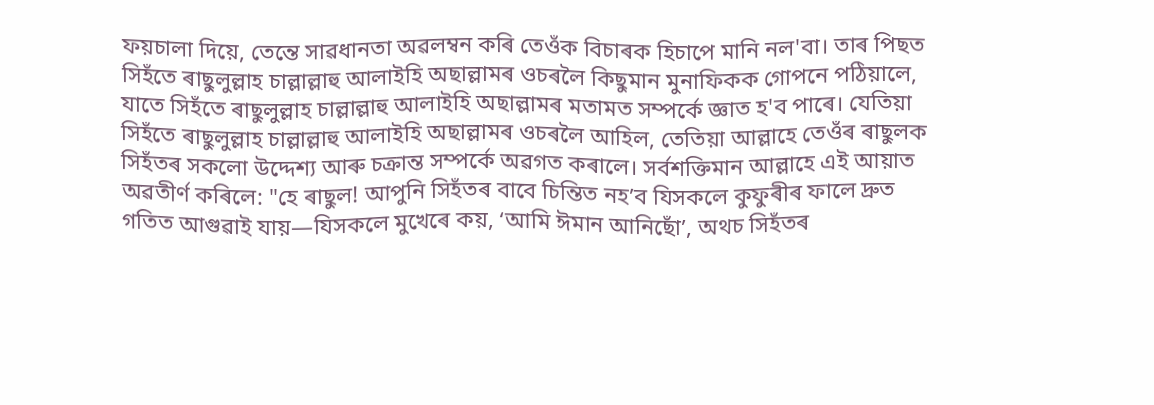ফয়চালা দিয়ে, তেন্তে সাৱধানতা অৱলম্বন কৰি তেওঁক বিচাৰক হিচাপে মানি নল'বা। তাৰ পিছত সিহঁতে ৰাছুলুল্লাহ চাল্লাল্লাহু আলাইহি অছাল্লামৰ ওচৰলৈ কিছুমান মুনাফিকক গোপনে পঠিয়ালে, যাতে সিহঁতে ৰাছুলুল্লাহ চাল্লাল্লাহু আলাইহি অছাল্লামৰ মতামত সম্পৰ্কে জ্ঞাত হ'ব পাৰে। যেতিয়া সিহঁতে ৰাছুলুল্লাহ চাল্লাল্লাহু আলাইহি অছাল্লামৰ ওচৰলৈ আহিল, তেতিয়া আল্লাহে তেওঁৰ ৰাছুলক সিহঁতৰ সকলো উদ্দেশ্য আৰু চক্ৰান্ত সম্পৰ্কে অৱগত কৰালে। সৰ্বশক্তিমান আল্লাহে এই আয়াত অৱতীৰ্ণ কৰিলে: "হে ৰাছুল! আপুনি সিহঁতৰ বাবে চিন্তিত নহ’ব যিসকলে কুফুৰীৰ ফালে দ্ৰুত গতিত আগুৱাই যায়—যিসকলে মুখেৰে কয়, ‘আমি ঈমান আনিছোঁ’, অথচ সিহঁতৰ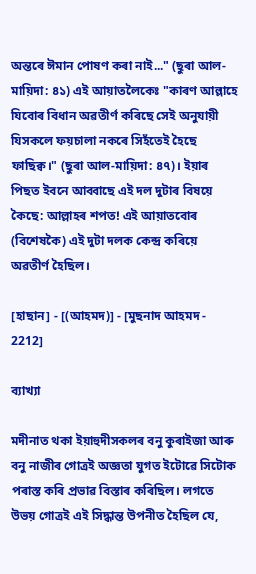অন্তৰে ঈমান পোষণ কৰা নাই..." (ছুৰা আল-মায়িদা: ৪১) এই আয়াতলৈকেঃ "কাৰণ আল্লাহে যিবোৰ বিধান অৱতীৰ্ণ কৰিছে সেই অনুযায়ী যিসকলে ফয়চালা নকৰে সিহঁতেই হৈছে ফাছিক্ব।" (ছুৰা আল-মায়িদা: ৪৭)। ইয়াৰ পিছত ইবনে আব্বাছে এই দল দুটাৰ বিষয়ে কৈছে: আল্লাহৰ শপত! এই আয়াতবোৰ (বিশেষকৈ) এই দুটা দলক কেন্দ্ৰ কৰিয়ে অৱতীৰ্ণ হৈছিল।

[হাছান] - [(আহমদ)] - [মুছনাদ আহমদ - 2212]

ব্যাখ্যা

মদীনাত থকা ইয়াহুদীসকলৰ বনু কুৰাইজা আৰু বনু নাজীৰ গোত্ৰই অজ্ঞতা যুগত ইটোৱে সিটোক পৰাস্ত কৰি প্ৰভাৱ বিস্তাৰ কৰিছিল। লগতে উভয় গোত্ৰই এই সিদ্ধান্ত উপনীত হৈছিল যে,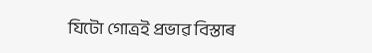যিটো গোত্ৰই প্ৰভাৱ বিস্তাৰ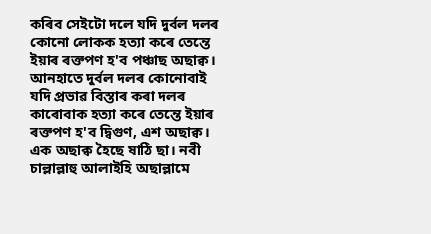কৰিব সেইটো দলে যদি দুৰ্বল দলৰ কোনো লোকক হত্যা কৰে তেন্তে ইয়াৰ ৰক্তপণ হ'ব পঞ্চাছ অছাক্ব। আনহাতে দুৰ্বল দলৰ কোনোবাই যদি প্ৰভাৱ বিস্তাৰ কৰা দলৰ কাৰোবাক হত্যা কৰে তেন্তে ইয়াৰ ৰক্তপণ হ'ব দ্বিগুণ, এশ অছাক্ব। এক অছাক্ব হৈছে ষাঠি ছা। নবী চাল্লাল্লাহু আলাইহি অছাল্লামে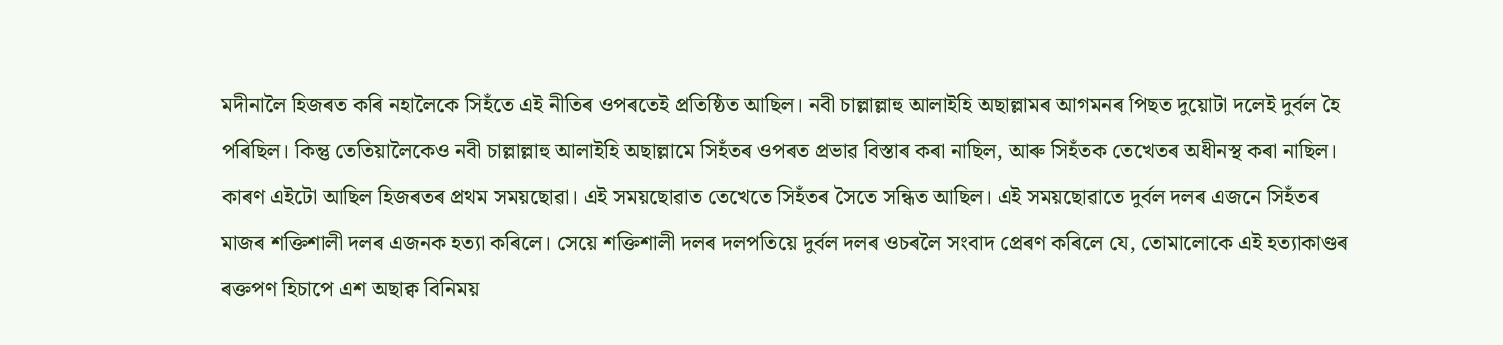মদীনালৈ হিজৰত কৰি নহালৈকে সিহঁতে এই নীতিৰ ওপৰতেই প্ৰতিষ্ঠিত আছিল। নবী চাল্লাল্লাহু আলাইহি অছাল্লামৰ আগমনৰ পিছত দুয়োটা দলেই দুৰ্বল হৈ পৰিছিল। কিন্তু তেতিয়ালৈকেও নবী চাল্লাল্লাহু আলাইহি অছাল্লামে সিহঁতৰ ওপৰত প্ৰভাৱ বিস্তাৰ কৰা নাছিল, আৰু সিহঁতক তেখেতৰ অধীনস্থ কৰা নাছিল। কাৰণ এইটো আছিল হিজৰতৰ প্ৰথম সময়ছোৱা। এই সময়ছোৱাত তেখেতে সিহঁতৰ সৈতে সন্ধিত আছিল। এই সময়ছোৱাতে দুৰ্বল দলৰ এজনে সিহঁতৰ মাজৰ শক্তিশালী দলৰ এজনক হত্যা কৰিলে। সেয়ে শক্তিশালী দলৰ দলপতিয়ে দুৰ্বল দলৰ ওচৰলৈ সংবাদ প্ৰেৰণ কৰিলে যে, তোমালোকে এই হত্যাকাণ্ডৰ ৰক্তপণ হিচাপে এশ অছাক্ব বিনিময়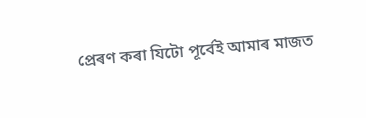প্ৰেৰণ কৰা যিটো পূৰ্বেই আমাৰ মাজত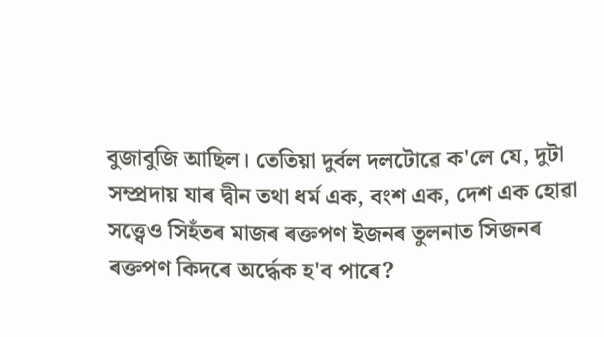বুজাবুজি আছিল। তেতিয়া দুৰ্বল দলটোৱে ক'লে যে, দুটা সম্প্ৰদায় যাৰ দ্বীন তথা ধৰ্ম এক, বংশ এক, দেশ এক হোৱা সত্ত্বেও সিহঁতৰ মাজৰ ৰক্তপণ ইজনৰ তুলনাত সিজনৰ ৰক্তপণ কিদৰে অৰ্দ্ধেক হ'ব পাৰে?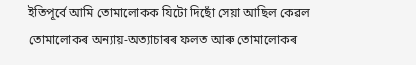ইতিপূৰ্বে আমি তোমালোকক যিটো দিছোঁ সেয়া আছিল কেৱল তোমালোকৰ অন্যায়-অত্যাচাৰৰ ফলত আৰু তোমালোকৰ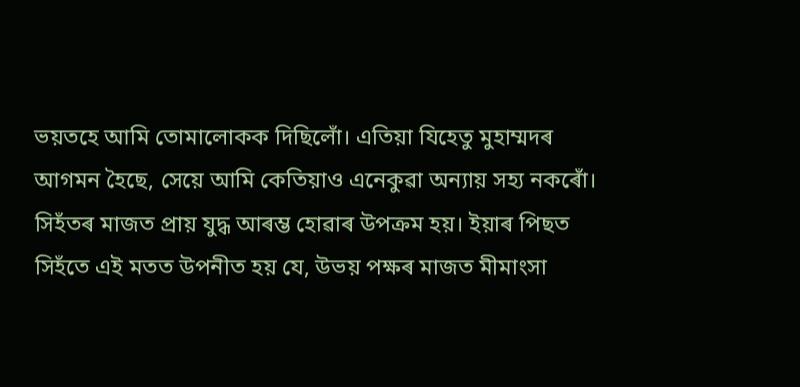ভয়তহে আমি তোমালোকক দিছিলোঁ। এতিয়া যিহেতু মুহাম্মদৰ আগমন হৈছে, সেয়ে আমি কেতিয়াও এনেকুৱা অন্যায় সহ্য নকৰোঁ। সিহঁতৰ মাজত প্ৰায় যুদ্ধ আৰম্ভ হোৱাৰ উপক্ৰম হয়। ইয়াৰ পিছত সিহঁতে এই মতত উপনীত হয় যে, উভয় পক্ষৰ মাজত মীমাংসা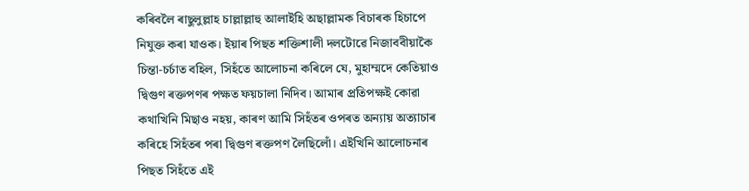কৰিবলৈ ৰাছুলুল্লাহ চাল্লাল্লাহু আলাইহি অছাল্লামক বিচাৰক হিচাপে নিযুক্ত কৰা যাওক। ইয়াৰ পিছত শক্তিশালী দলটোৱে নিজাববীয়াকৈ চিন্তা-চৰ্চাত বহিল, সিহঁতে আলোচনা কৰিলে যে, মুহাম্মদে কেতিয়াও দ্বিগুণ ৰক্তপণৰ পক্ষত ফয়চালা নিদিব। আমাৰ প্ৰতিপক্ষই কোৱা কথাখিনি মিছাও নহয়, কাৰণ আমি সিহঁতৰ ওপৰত অন্যায় অত্যাচাৰ কৰিহে সিহঁতৰ পৰা দ্বিগুণ ৰক্তপণ লৈছিলোঁ। এইখিনি আলোচনাৰ পিছত সিহঁতে এই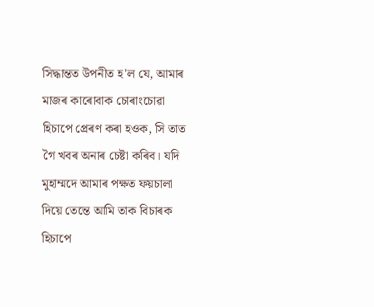সিদ্ধান্তত উপনীত হ'ল যে, আমাৰ মাজৰ কাৰোবাক চোৰাংচোৱা হিচাপে প্ৰেৰণ কৰা হওক, সি তাত গৈ খবৰ অনাৰ চেষ্টা কৰিব। যদি মুহাম্মদে আমাৰ পক্ষত ফয়চালা দিয়ে তেন্তে আমি তাক বিচাৰক হিচাপে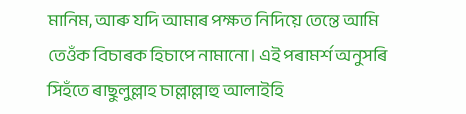মানিম, আৰু যদি আমাৰ পক্ষত নিদিয়ে তেন্তে আমি তেওঁক বিচাৰক হিচাপে নামানো। এই পৰামৰ্শ অনুসৰি সিহঁতে ৰাছুলুল্লাহ চাল্লাল্লাহু আলাইহি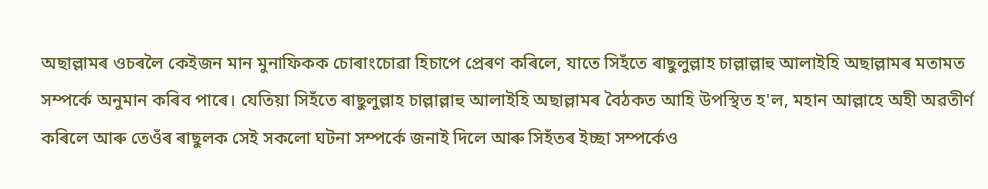অছাল্লামৰ ওচৰলৈ কেইজন মান মুনাফিকক চোৰাংচোৱা হিচাপে প্ৰেৰণ কৰিলে, যাতে সিহঁতে ৰাছুলুল্লাহ চাল্লাল্লাহু আলাইহি অছাল্লামৰ মতামত সম্পৰ্কে অনুমান কৰিব পাৰে। যেতিয়া সিহঁতে ৰাছুলুল্লাহ চাল্লাল্লাহু আলাইহি অছাল্লামৰ বৈঠকত আহি উপস্থিত হ'ল, মহান আল্লাহে অহী অৱতীৰ্ণ কৰিলে আৰু তেওঁৰ ৰাছুলক সেই সকলো ঘটনা সম্পৰ্কে জনাই দিলে আৰু সিহঁতৰ ইচ্ছা সম্পৰ্কেও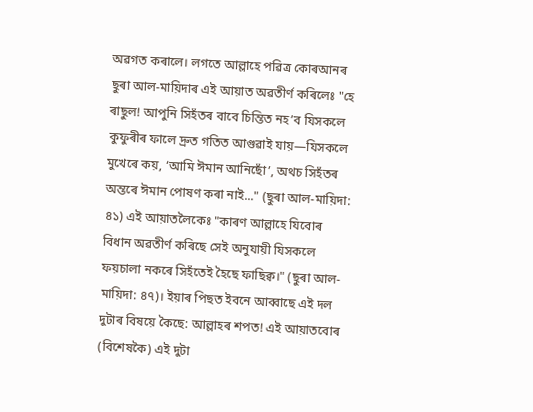অৱগত কৰালে। লগতে আল্লাহে পৱিত্ৰ কোৰআনৰ ছুৰা আল-মায়িদাৰ এই আয়াত অৱতীৰ্ণ কৰিলেঃ "হে ৰাছুল! আপুনি সিহঁতৰ বাবে চিন্তিত নহ’ব যিসকলে কুফুৰীৰ ফালে দ্ৰুত গতিত আগুৱাই যায়—যিসকলে মুখেৰে কয়, ‘আমি ঈমান আনিছোঁ’, অথচ সিহঁতৰ অন্তৰে ঈমান পোষণ কৰা নাই..." (ছুৰা আল-মায়িদা: ৪১) এই আয়াতলৈকেঃ "কাৰণ আল্লাহে যিবোৰ বিধান অৱতীৰ্ণ কৰিছে সেই অনুযায়ী যিসকলে ফয়চালা নকৰে সিহঁতেই হৈছে ফাছিক্ব।" (ছুৰা আল-মায়িদা: ৪৭)। ইয়াৰ পিছত ইবনে আব্বাছে এই দল দুটাৰ বিষয়ে কৈছে: আল্লাহৰ শপত! এই আয়াতবোৰ (বিশেষকৈ) এই দুটা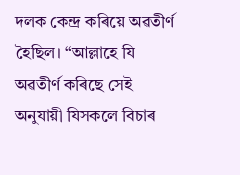দলক কেন্দ্ৰ কৰিয়ে অৱতীৰ্ণ হৈছিল। “আল্লাহে যি অৱতীৰ্ণ কৰিছে সেই অনুযায়ী যিসকলে বিচাৰ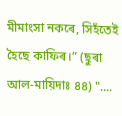মীমাংসা নকৰে, সিহঁতেই হৈছে কাফিৰ।” (ছুৰা আল-মায়িদাঃ ৪৪) "....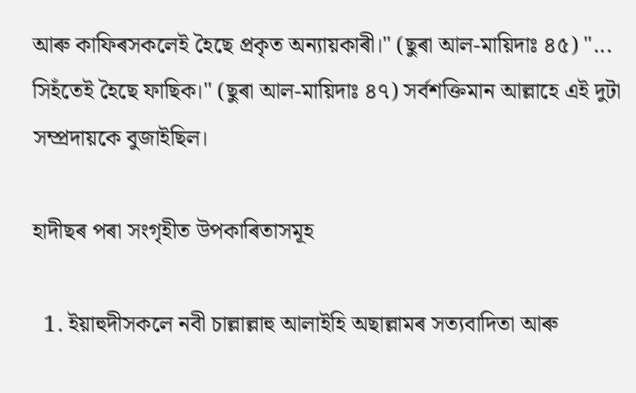আৰু কাফিৰসকলেই হৈছে প্ৰকৃত অন্যায়কাৰী।" (ছুৰা আল-মায়িদাঃ ৪৫) "... সিহঁতেই হৈছে ফাছিক।" (ছুৰা আল-মায়িদাঃ ৪৭) সৰ্বশক্তিমান আল্লাহে এই দুটা সম্প্ৰদায়কে বুজাইছিল।

হাদীছৰ পৰা সংগৃহীত উপকাৰিতাসমূহ

  1. ইয়াহুদীসকলে নবী চাল্লাল্লাহু আলাইহি অছাল্লামৰ সত্যবাদিতা আৰু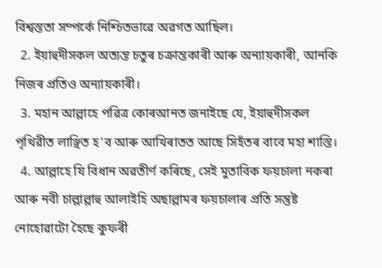বিশ্বস্ততা সম্পৰ্কে নিশ্চিতভাৱে অৱগত আছিল।
  2. ইয়াহুদীসকল অত্যন্ত চতুৰ চক্ৰান্তকাৰী আৰু অন্যায়কাৰী, আনকি নিজৰ প্ৰতিও অন্যায়কাৰী।
  3. মহান আল্লাহে পৱিত্ৰ কোৰআনত জনাইছে যে, ইয়াহুদীসকল পৃথিৱীত লাঞ্ছিত হ'ব আৰু আখিৰাতত আছে সিহঁতৰ বাবে মহা শাস্তি।
  4. আল্লাহে যি বিধান অৱতীৰ্ণ কৰিছে, সেই মুতাবিক ফয়চালা নকৰা আৰু নবী চাল্লাল্লাহু আলাইহি অছাল্লামৰ ফয়চালাৰ প্ৰতি সন্তুষ্ট নোহোৱাটো হৈছে কুফৰী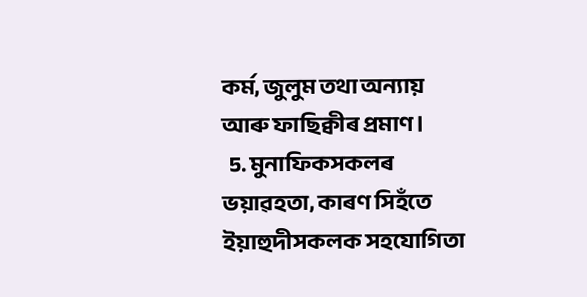কৰ্ম, জুলুম তথা অন্যায় আৰু ফাছিক্বীৰ প্ৰমাণ।
  5. মুনাফিকসকলৰ ভয়াৱহতা, কাৰণ সিহঁতে ইয়াহুদীসকলক সহযোগিতা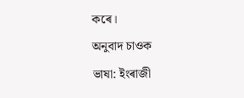কৰে।
অনুবাদ চাওক
ভাষা: ইংৰাজী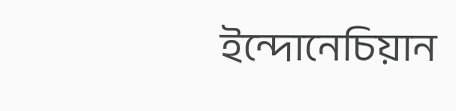ইন্দোনেচিয়ান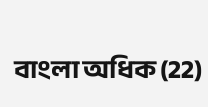বাংলা অধিক (22)